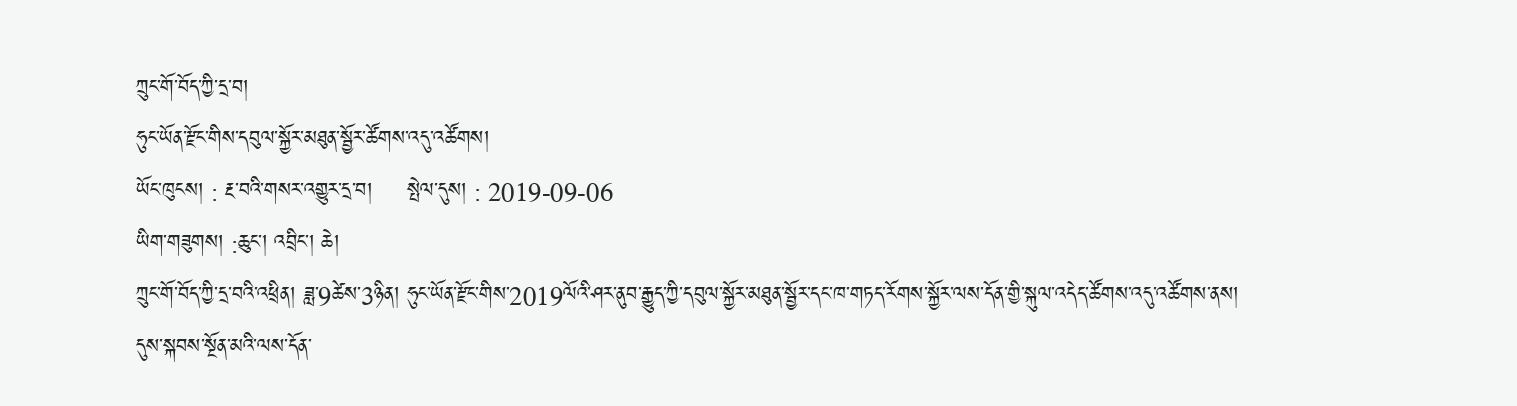ཀྲུང་གོ་བོད་ཀྱི་དྲ་བ།
ཧུང་ཡོན་རྫོང་གིས་དབུལ་སྐྱོར་མཐུན་སྦྱོར་ཚོགས་འདུ་འཚོགས།
ཡོང་ཁུངས། : རྔ་བའི་གསར་འགྱུར་དྲ་བ།     སྤེལ་དུས། : 2019-09-06
ཡིག་གཟུགས། :ཆུང་། འབྲིང་། ཆེ།
ཀྲུང་གོ་བོད་ཀྱི་དྲ་བའི་འཕྲིན། ཟླ་9ཚེས་3ཉིན། ཧུང་ཡོན་རྫོང་གིས་2019ལོའི་ཤར་ནུབ་རྒྱུད་ཀྱི་དབུལ་སྐྱོར་མཐུན་སྦྱོར་དང་ཁ་གཏད་རོགས་སྐྱོར་ལས་དོན་གྱི་སྐུལ་འདེད་ཚོགས་འདུ་འཚོགས་ནས། དུས་སྐབས་སྔོན་མའི་ལས་དོན་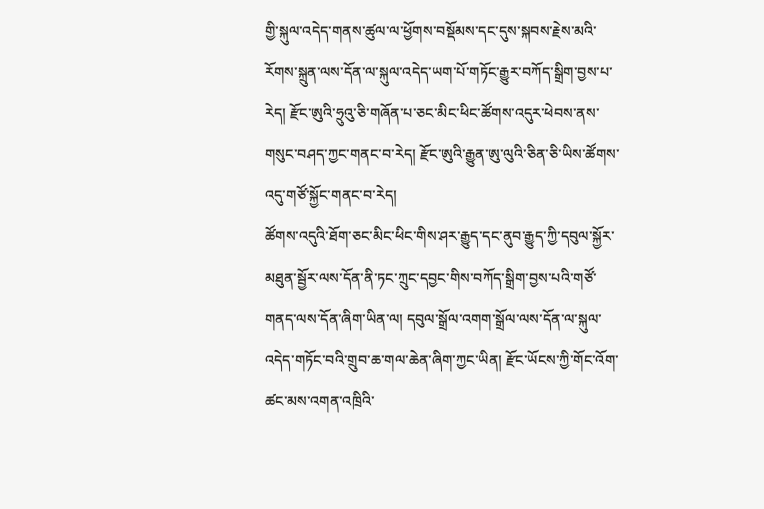གྱི་སྐུལ་འདེད་གནས་ཚུལ་ལ་ཕྱོགས་བསྡོམས་དང་དུས་སྐབས་རྗེས་མའི་རོགས་སྐྲུན་ལས་དོན་ལ་སྐུལ་འདེད་ཡག་པོ་གཏོང་རྒྱུར་བཀོད་སྒྲིག་བྱས་པ་རེད། རྫོང་ཨུའི་ཧྲུའུ་ཅི་གཞོན་པ་ཅང་མིང་ཕིང་ཚོགས་འདུར་ཕེབས་ནས་གསུང་བཤད་ཀྱང་གནང་བ་རེད། རྫོང་ཨུའི་རྒྱུན་ཨུ་ལུའི་ཅིན་ཅི་ཡིས་ཚོགས་འདུ་གཙོ་སྐྱོང་གནང་བ་རེད།
ཚོགས་འདུའི་ཐོག་ཅང་མིང་ཕིང་གིས་ཤར་རྒྱུད་དང་ནུབ་རྒྱུད་ཀྱི་དབུལ་སྐྱོར་མཐུན་སྦྱོར་ལས་དོན་ནི་ཏང་ཀྲུང་དབྱང་གིས་བཀོད་སྒྲིག་བྱས་པའི་གཙོ་གནད་ལས་དོན་ཞིག་ཡིན་ལ། དབུལ་སྒྲོལ་འགག་སྒྲོལ་ལས་དོན་ལ་སྐུལ་འདེད་གཏོང་བའི་གྲུབ་ཆ་གལ་ཆེན་ཞིག་ཀྱང་ཡིན། རྫོང་ཡོངས་ཀྱི་གོང་འོག་ཚང་མས་འགན་འཁྲིའི་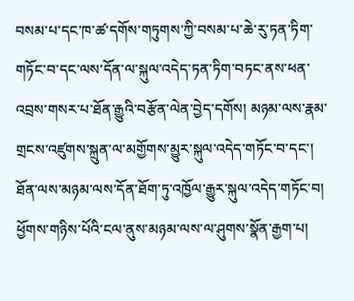བསམ་པ་དང་ཁ་ཚ་དགོས་གཏུགས་ཀྱི་བསམ་པ་ཆེ་རུ་ཏན་ཏིག་གཏོང་བ་དང་ལས་དོན་ལ་སྐུལ་འདེད་ཏན་ཏིག་བཏང་ནས་ཕན་འབྲས་གསར་པ་ཐོན་རྒྱུའི་བརྩོན་ལེན་བྱེད་དགོས། མཉམ་ལས་རྣམ་གྲངས་འཛུགས་སྐྲུན་ལ་མགྱོགས་མྱུར་སྐུལ་འདེད་གཏོང་བ་དང་། ཐོན་ལས་མཉམ་ལས་དོན་ཐོག་ཏུ་འཁྱོལ་རྒྱུར་སྐུལ་འདེད་གཏོང་བ། ཕྱོགས་གཉིས་པོའི་ངལ་ནུས་མཉམ་ལས་ལ་ཤུགས་སྣོན་རྒྱག་པ།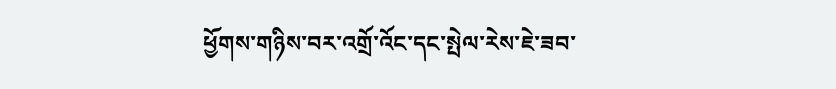ཕྱོགས་གཉིས་བར་འགྲོ་འོང་དང་སྤེལ་རེས་ཇེ་ཟབ་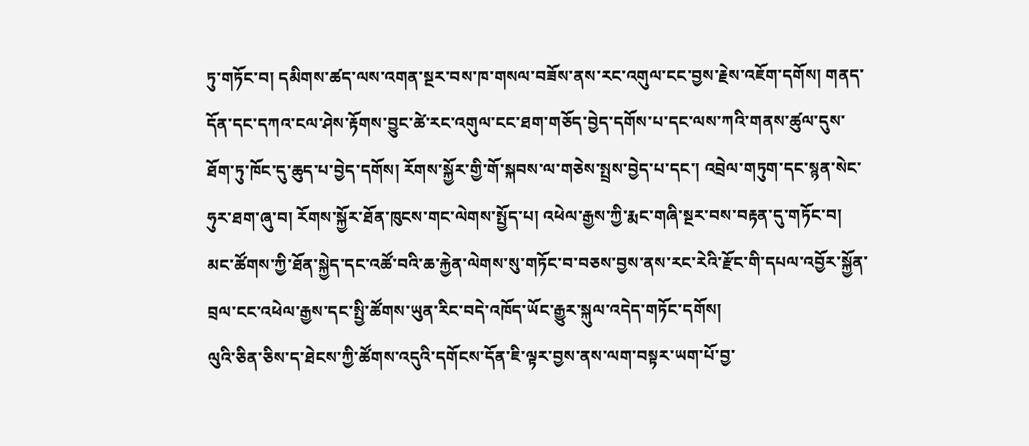ཏུ་གཏོང་བ། དམིགས་ཚད་ལས་འགན་སྔར་བས་ཁ་གསལ་བཟོས་ནས་རང་འགུལ་ངང་བྱས་རྗེས་འཇོག་དགོས། གནད་དོན་དང་དཀའ་ངལ་ཤེས་རྟོགས་བྱུང་ཚེ་རང་འགུལ་ངང་ཐག་གཅོད་བྱེད་དགོས་པ་དང་ལས་ཀའི་གནས་ཚུལ་དུས་ཐོག་ཏུ་ཁོང་དུ་ཆུད་པ་བྱེད་དགོས། རོགས་སྐྱོར་གྱི་གོ་སྐབས་ལ་གཅེས་སྤྲས་བྱེད་པ་དང་། འབྲེལ་གཏུག་དང་སྙན་སེང་ཧུར་ཐག་ཞུ་བ། རོགས་སྐྱོར་ཐོན་ཁུངས་གང་ལེགས་སྤྱོད་པ། འཕེལ་རྒྱས་ཀྱི་རྨང་གཞི་སྔར་བས་བརྟན་དུ་གཏོང་བ། མང་ཚོགས་ཀྱི་ཐོན་སྐྱེད་དང་འཚོ་བའི་ཆ་རྐྱེན་ལེགས་སུ་གཏོང་བ་བཅས་བྱས་ནས་རང་རེའི་རྫོང་གི་དཔལ་འབྱོར་སྐྱོན་བྲལ་ངང་འཕེལ་རྒྱས་དང་སྤྱི་ཚོགས་ཡུན་རིང་བདེ་འཁོད་ཡོང་རྒྱུར་སྐུལ་འདེད་གཏོང་དགོས།
ལུའི་ཅིན་ཅིས་ད་ཐེངས་ཀྱི་ཚོགས་འདུའི་དགོངས་དོན་ཇི་ལྟར་བྱས་ནས་ལག་བསྟར་ཡག་པོ་བྱ་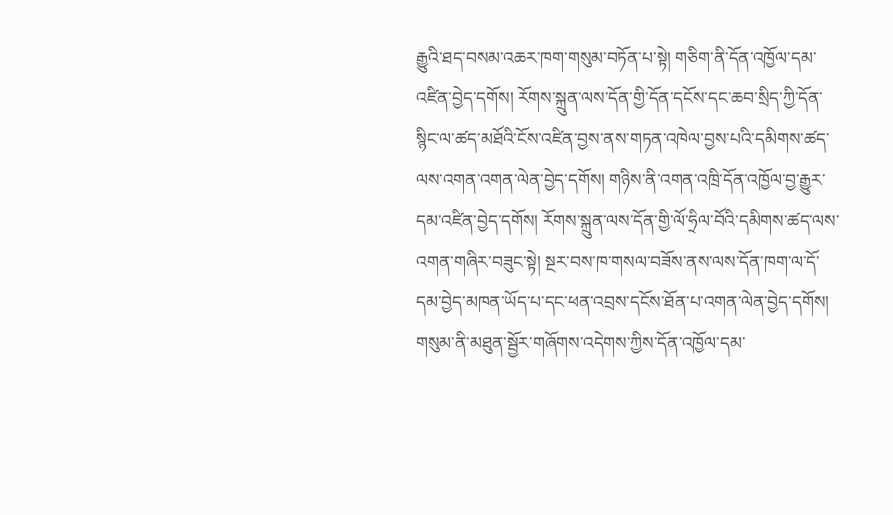རྒྱུའི་ཐད་བསམ་འཆར་ཁག་གསུམ་བཏོན་པ་སྟེ། གཅིག་ནི་དོན་འཁྱོལ་དམ་འཛིན་བྱེད་དགོས། རོགས་སྐྲུན་ལས་དོན་གྱི་དོན་དངོས་དང་ཆབ་སྲིད་ཀྱི་དོན་སྙིང་ལ་ཚད་མཐོའི་ངོས་འཛིན་བྱས་ནས་གཏན་འཁེལ་བྱས་པའི་དམིགས་ཚད་ལས་འགན་འགན་ལེན་བྱེད་དགོས། གཉིས་ནི་འགན་འཁྲི་དོན་འཁྱོལ་བྱ་རྒྱུར་དམ་འཛིན་བྱེད་དགོས། རོགས་སྐྲུན་ལས་དོན་གྱི་ལོ་ཧྲིལ་བོའི་དམིགས་ཚད་ལས་འགན་གཞིར་བཟུང་སྟེ། སྔར་བས་ཁ་གསལ་བཟོས་ནས་ལས་དོན་ཁག་ལ་དོ་དམ་བྱེད་མཁན་ཡོད་པ་དང་ཕན་འབྲས་དངོས་ཐོན་པ་འགན་ལེན་བྱེད་དགོས། གསུམ་ནི་མཐུན་སྦྱོར་གཞོགས་འདེགས་ཀྱིས་དོན་འཁྱོལ་དམ་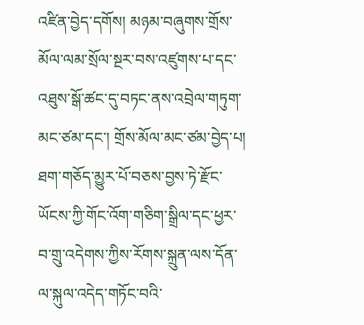འཛིན་བྱེད་དགོས། མཉམ་བཞུགས་གྲོས་མོལ་ལམ་སྲོལ་སྔར་བས་འཛུགས་པ་དང་འཐུས་སྒོ་ཚང་དུ་བཏང་ནས་འབྲེལ་གཏུག་མང་ཙམ་དང་། གྲོས་མོལ་མང་ཙམ་བྱེད་པ། ཐག་གཅོད་མྱུར་པོ་བཅས་བྱས་ཏེ་རྫོང་ཡོངས་ཀྱི་གོང་འོག་གཅིག་སྒྲིལ་དང་ཕྱར་བ་གྲུ་འདེགས་ཀྱིས་རོགས་སྐྲུན་ལས་དོན་ལ་སྐུལ་འདེད་གཏོང་བའི་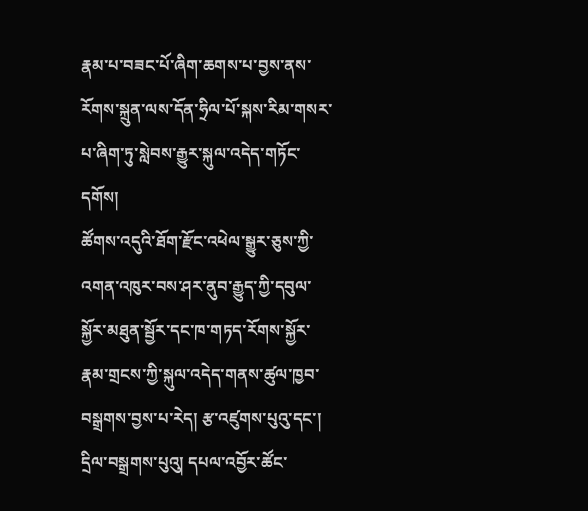རྣམ་པ་བཟང་པོ་ཞིག་ཆགས་པ་བྱས་ནས་རོགས་སྐྲུན་ལས་དོན་ཧྲིལ་པོ་སྐས་རིམ་གསར་པ་ཞིག་ཏུ་སླེབས་རྒྱུར་སྐུལ་འདེད་གཏོང་དགོས།
ཚོགས་འདུའི་ཐོག་རྫོང་འཕེལ་སྒྱུར་ཅུས་ཀྱི་འགན་འཁུར་བས་ཤར་ནུབ་རྒྱུད་ཀྱི་དབུལ་སྐྱོར་མཐུན་སྦྱོར་དང་ཁ་གཏད་རོགས་སྐྱོར་རྣམ་གྲངས་ཀྱི་སྐུལ་འདེད་གནས་ཚུལ་ཁྱབ་བསྒྲགས་བྱས་པ་རེད། རྩ་འཛུགས་པུའུ་དང་། དྲིལ་བསྒྲགས་པུའུ། དཔལ་འབྱོར་ཚོང་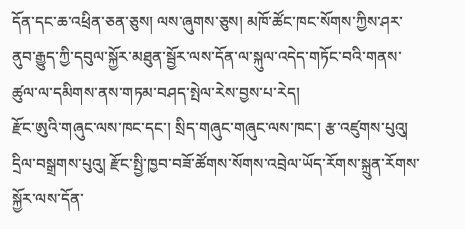དོན་དང་ཆ་འཕྲིན་ཅན་ཅུས། ལས་ཞུགས་ཅུས། མཁོ་ཚོང་ཁང་སོགས་ཀྱིས་ཤར་ནུབ་རྒྱུད་ཀྱི་དབུལ་སྐྱོར་མཐུན་སྦྱོར་ལས་དོན་ལ་སྐུལ་འདེད་གཏོང་བའི་གནས་ཚུལ་ལ་དམིགས་ནས་གཏམ་བཤད་སྤེལ་རེས་བྱས་པ་རེད།
རྫོང་ཨུའི་གཞུང་ལས་ཁང་དང་། སྲིད་གཞུང་གཞུང་ལས་ཁང་། རྩ་འཛུགས་པུའུ། དྲིལ་བསྒྲགས་པུའུ། རྫོང་སྤྱི་ཁྱབ་བཟོ་ཚོགས་སོགས་འབྲེལ་ཡོད་རོགས་སྐྲུན་རོགས་སྐྱོར་ལས་དོན་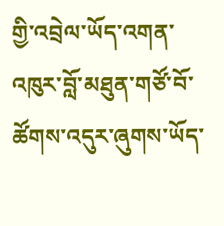གྱི་འབྲེལ་ཡོད་འགན་འཁུར་བློ་མཐུན་གཙོ་བོ་ཚོགས་འདུར་ཞུགས་ཡོད་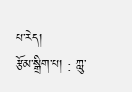པ་རེད།
རྩོམ་སྒྲིག་པ། : ཀླུ་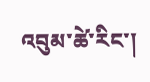འབུམ་ཚེ་རིང་།